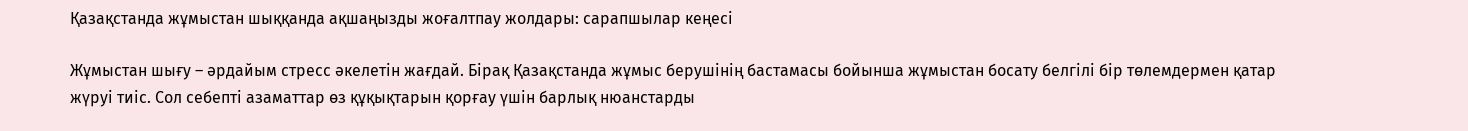Қазақстанда жұмыстан шыққанда ақшаңызды жоғалтпау жолдары: сарапшылар кеңесі

Жұмыстан шығу – әрдайым стресс әкелетін жағдай. Бірақ Қазақстанда жұмыс берушінің бастамасы бойынша жұмыстан босату белгілі бір төлемдермен қатар жүруі тиіс. Сол себепті азаматтар өз құқықтарын қорғау үшін барлық нюанстарды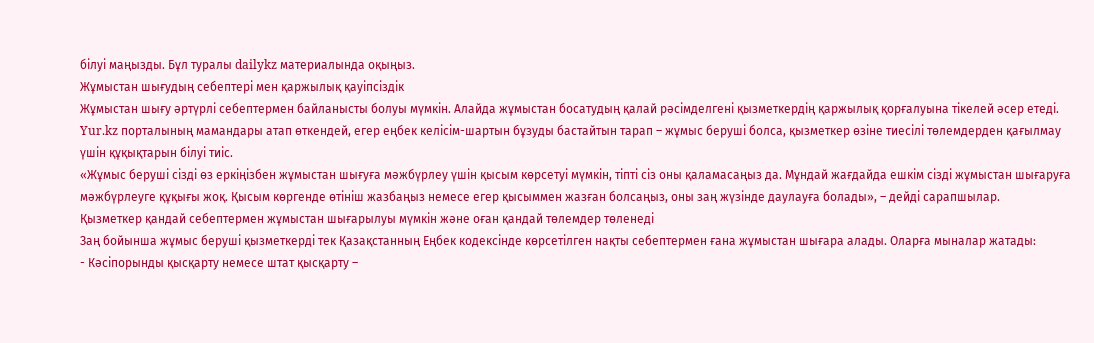білуі маңызды. Бұл туралы dailykz материалында оқыңыз.
Жұмыстан шығудың себептері мен қаржылық қауіпсіздік
Жұмыстан шығу әртүрлі себептермен байланысты болуы мүмкін. Алайда жұмыстан босатудың қалай рәсімделгені қызметкердің қаржылық қорғалуына тікелей әсер етеді.
Yur.kz порталының мамандары атап өткендей, егер еңбек келісім-шартын бұзуды бастайтын тарап – жұмыс беруші болса, қызметкер өзіне тиесілі төлемдерден қағылмау үшін құқықтарын білуі тиіс.
«Жұмыс беруші сізді өз еркіңізбен жұмыстан шығуға мәжбүрлеу үшін қысым көрсетуі мүмкін, тіпті сіз оны қаламасаңыз да. Мұндай жағдайда ешкім сізді жұмыстан шығаруға мәжбүрлеуге құқығы жоқ. Қысым көргенде өтініш жазбаңыз немесе егер қысыммен жазған болсаңыз, оны заң жүзінде даулауға болады», – дейді сарапшылар.
Қызметкер қандай себептермен жұмыстан шығарылуы мүмкін және оған қандай төлемдер төленеді
Заң бойынша жұмыс беруші қызметкерді тек Қазақстанның Еңбек кодексінде көрсетілген нақты себептермен ғана жұмыстан шығара алады. Оларға мыналар жатады:
- Кәсіпорынды қысқарту немесе штат қысқарту –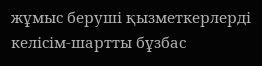жұмыс беруші қызметкерлерді келісім-шартты бұзбас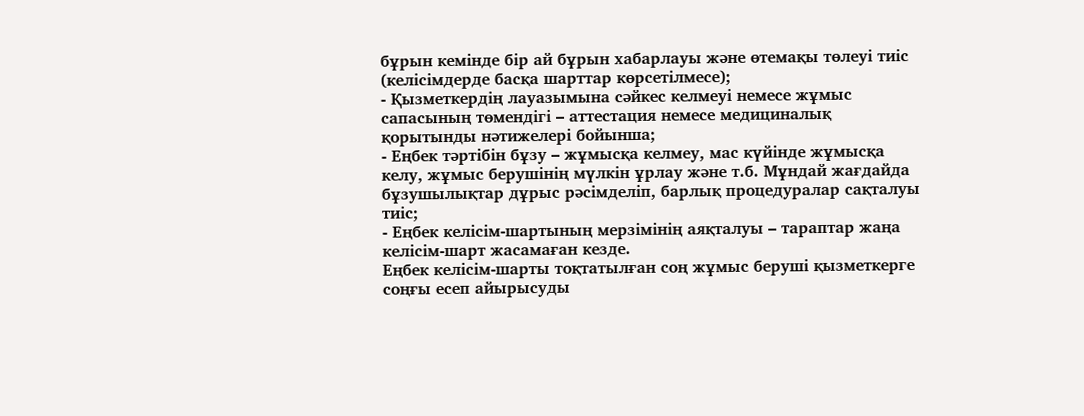бұрын кемінде бір ай бұрын хабарлауы және өтемақы төлеуі тиіс (келісімдерде басқа шарттар көрсетілмесе);
- Қызметкердің лауазымына сәйкес келмеуі немесе жұмыс сапасының төмендігі – аттестация немесе медициналық қорытынды нәтижелері бойынша;
- Еңбек тәртібін бұзу – жұмысқа келмеу, мас күйінде жұмысқа келу, жұмыс берушінің мүлкін ұрлау және т.б. Мұндай жағдайда бұзушылықтар дұрыс рәсімделіп, барлық процедуралар сақталуы тиіс;
- Еңбек келісім-шартының мерзімінің аяқталуы – тараптар жаңа келісім-шарт жасамаған кезде.
Еңбек келісім-шарты тоқтатылған соң жұмыс беруші қызметкерге соңғы есеп айырысуды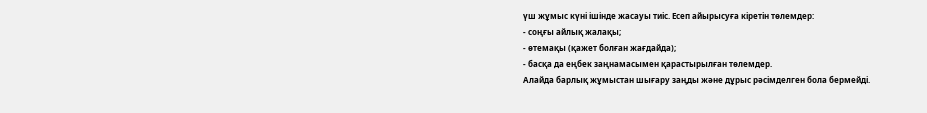үш жұмыс күні ішінде жасауы тиіс. Есеп айырысуға кіретін төлемдер:
- соңғы айлық жалақы;
- өтемақы (қажет болған жағдайда);
- басқа да еңбек заңнамасымен қарастырылған төлемдер.
Алайда барлық жұмыстан шығару заңды және дұрыс рәсімделген бола бермейді.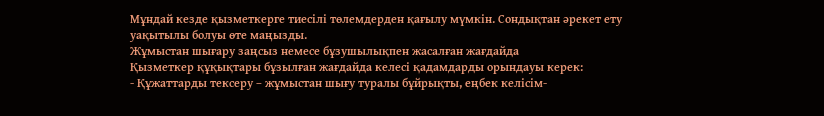Мұндай кезде қызметкерге тиесілі төлемдерден қағылу мүмкін. Сондықтан әрекет ету уақытылы болуы өте маңызды.
Жұмыстан шығару заңсыз немесе бұзушылықпен жасалған жағдайда
Қызметкер құқықтары бұзылған жағдайда келесі қадамдарды орындауы керек:
- Құжаттарды тексеру – жұмыстан шығу туралы бұйрықты, еңбек келісім-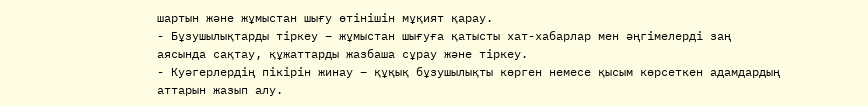шартын және жұмыстан шығу өтінішін мұқият қарау.
- Бұзушылықтарды тіркеу – жұмыстан шығуға қатысты хат-хабарлар мен әңгімелерді заң аясында сақтау, құжаттарды жазбаша сұрау және тіркеу.
- Куәгерлердің пікірін жинау – құқық бұзушылықты көрген немесе қысым көрсеткен адамдардың аттарын жазып алу.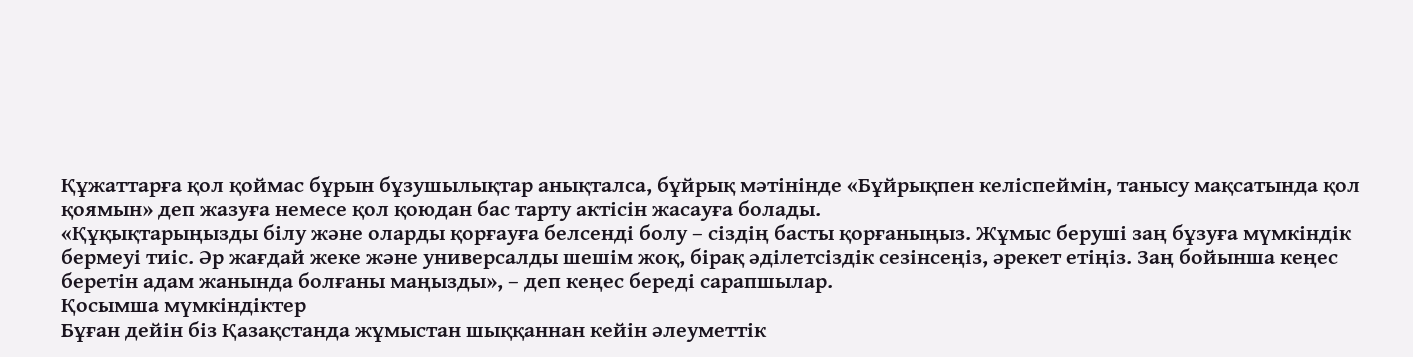Құжаттарға қол қоймас бұрын бұзушылықтар анықталса, бұйрық мәтінінде «Бұйрықпен келіспеймін, танысу мақсатында қол қоямын» деп жазуға немесе қол қоюдан бас тарту актісін жасауға болады.
«Құқықтарыңызды білу және оларды қорғауға белсенді болу – сіздің басты қорғаныңыз. Жұмыс беруші заң бұзуға мүмкіндік бермеуі тиіс. Әр жағдай жеке және универсалды шешім жоқ, бірақ әділетсіздік сезінсеңіз, әрекет етіңіз. Заң бойынша кеңес беретін адам жанында болғаны маңызды», – деп кеңес береді сарапшылар.
Қосымша мүмкіндіктер
Бұған дейін біз Қазақстанда жұмыстан шыққаннан кейін әлеуметтік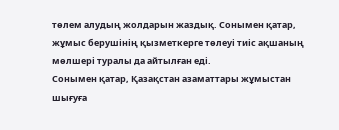төлем алудың жолдарын жаздық. Сонымен қатар, жұмыс берушінің қызметкерге төлеуі тиіс ақшаның мөлшері туралы да айтылған еді.
Сонымен қатар, Қазақстан азаматтары жұмыстан шығуға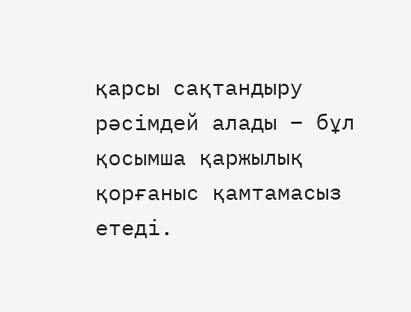қарсы сақтандыру рәсімдей алады – бұл қосымша қаржылық қорғаныс қамтамасыз етеді.